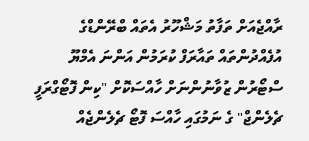ރާއްޖެއަށް ތަފާތު މަޝްހޫރު އެތައް ބްރޭންޑްގެ އުފެއްދުންތައް ތައާރަފް ކުރަމުން އަންނަ އެމްޔޫ ސްޓޯރުން ޒުވާނުންނަށް ހާއްސަކޮށް "ކިން ފޮޓޯގްރަފީ ޗެލެންޖް" ގެ ނަމުގައި ހާއްސަ ފޮޓޯ ޗެލެންޖެއް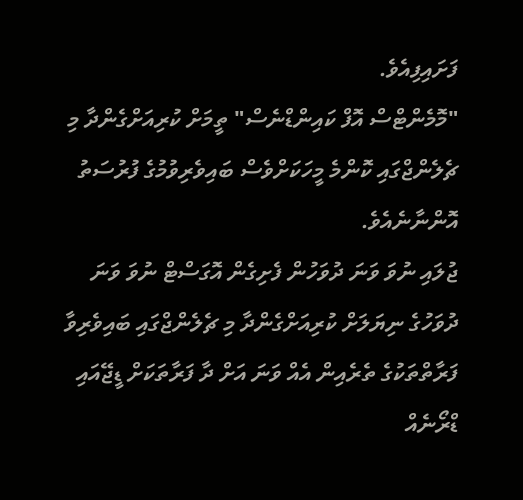ފަށައިފިއެވެ.
"މޮމެންޓްސް އޮފް ކައިންޑްނެސް" ތީމަށް ކުރިއަށްގެންދާ މި ޗެލެންޖްގައި ކޮންމެ މީހަކަށްވެސް ބައިވެރިވުމުގެ ފުރުސަތު އޮންނާނެއެވެ.
ޖުލައި ނުވަ ވަނަ ދުވަހުން ފެށިގެން އޮގަސްޓް ނުވަ ވަނަ ދުވަހުގެ ނިޔަލަށް ކުރިއަށްގެންދާ މި ޗެލެންޖްގައި ބައިވެރިވާ ފަރާތްތަކުގެ ތެރެއިން އެއް ވަނަ އަށް ދާ ފަރާތަކަށް ޑީޖޭއައި ޑްރޯނެއް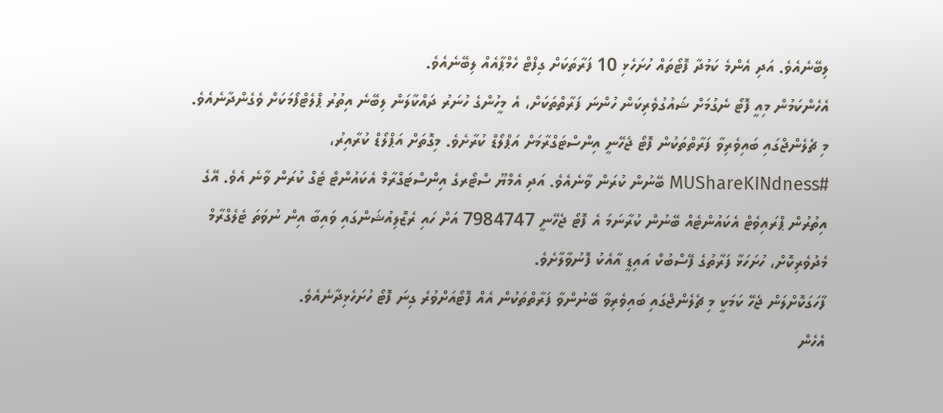ލިބޭނެއެވެ. އަދި އެންމެ ކަމުދާ ފޮޓޯތައް ހުށަހެޅި 10 ފަރާތަކަށް ގިފްޓް ހެމްޕާއެއް ލިބޭނެއެވެ.
އެހެންކަމުން މިއީ ފޮޓޯ ނެގުމަށް ޝައުގުވެރިކަން ހުންނަ ފަރާތްތަކަށް، އެ މީހުންގެ ހުނަރު ދައްކާލަން ލިބޭނެ އިތުރު ޕްލެޓްފޯމަކަށް ވެގެންދާނެއެވެ.
މި ޗެލެންޖްގައި ބައިވެރިވާ ފަރާތްތަކުން ފޮޓޯ ޖެހޭނީ އިންސްޓަގްރާމަށް އަޕްލޯޑް ކުރާށެވެ. މިގޮތަށް އަޕްލޯޑް ކުރާއިރު، #MUShareKINdness ބޭނުން ކުރަން ވާނެއެވެ. އަދި އެމްޔޫ ސްޓޯރގެ އިންސްޓަގްރާމް އެކައުންޓް ޓެގް ކުރަން ވާނެ އެވެ. އޭގެ އިތުރުން ޕްރައިވެޓް އެކައުންޓެއް ބޭނުން ކުރާނަމަ އެ ފޮޓޯ ޖެހޭނީ 7984747 އަށް ހައި ރެޒޮލިއުޝަންގައި ވައިބާ އިން ނުވަތަ ޓެލެގްރާމް މެދުވެރިކޮށް، ހުށަހަޅާ ފަރާތުގެ ފޭސްބުކް އައިޑީ އާއެކު ފޮނުވާލާށެވެ.
ފާހަގަކޮށްލަން ޖެހޭ ކަމަކީ މި ޗެލެންޖްގައި ބައިވެރިވާ ބޭނުންވާ ފަރާތްތަކުން އެއް ފޮޓޯއަށްވުރެ ގިނަ ފޮޓޯ ހުށަހެޅިދާނެއެވެ.
އެހެން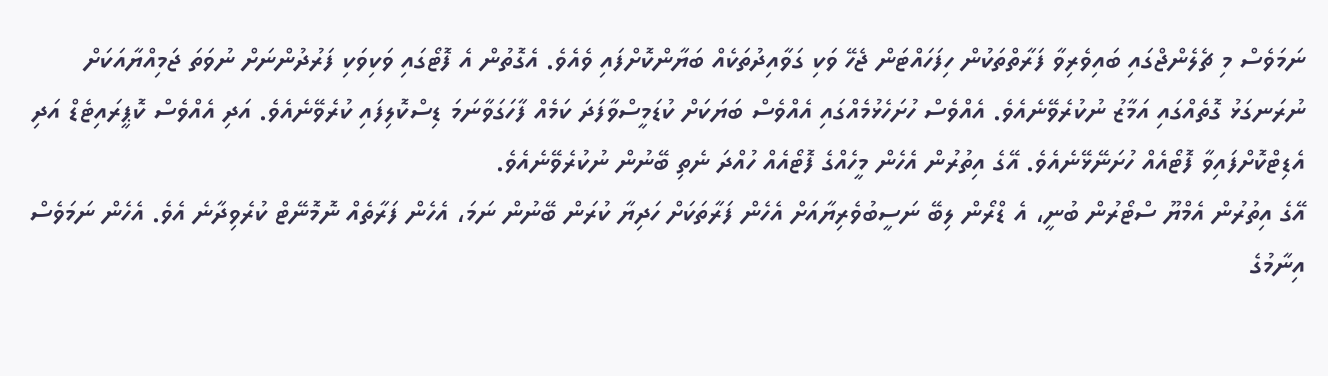ނަމަވެސް މި ޗެލެންޖްގައި ބައިވެރިވާ ފަރާތްތަކުން ހިފަހައްޓަން ޖެހޭ ވަކި ގަވާއިދުތަކެއް ބަޔާންކޮށްފައި ވެއެވެ. އެގޮތުން އެ ފޮޓޯގައި ވަކިވަކި ފަރުދުންނަށް ނުވަތަ ޖަމިއްޔާއަކަށް ނުރަނގަޅު ގޮތެއްގައި އަމާޒު ނުކުރެވޭނެއެވެ. އެއްވެސް ހުށަހެޅުމެއްގައި އެއްވެސް ބަޔަކަށް ކުޑަމީސްވާފަދަ ކަމެއް ފާހަގަވާނަމަ ޑިސްކޮލިފައި ކުރެވޭނެއެވެ. އަދި އެއްވެސް ކޮޕީރައިޓެޑް އަދި އެޑިޓްކޮށްފައިވާ ފޮޓޯއެއް ހުށަނޭޅޭނެއެވެ. އޭގެ އިތުރުން އެހެން މީހެއްގެ ފޮޓޯއެއް ހުއްދަ ނެތި ބޭނުން ނުކުރެވޭނެއެވެ.
އޭގެ އިތުރުން އެމްޔޫ ސްޓޯރުން ބުނީ، އެ ޑްރޯން ލިބޭ ނަސީބުވެރިޔާއަށް އެހެން ފަރާތަކަށް ހަދިޔާ ކުރަން ބޭނުން ނަމަ، އެހެން ފަރާތެއް ނޮމޮނޭޓް ކުރެވިދާނެ އެވެ. އެހެން ނަމަވެސް އިނާމުގެ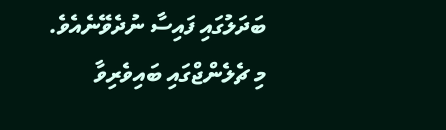ބަދަލުގައި ފައިސާ ނުދެވޭނެއެވެ.
މި ޗެލެންޖްގައި ބައިވެރިވާ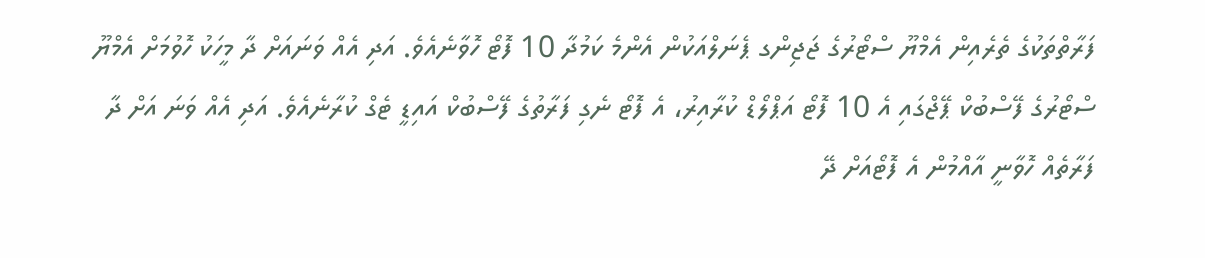ފަރާތްތަކުގެ ތެރެއިން އެމްޔޫ ސްޓޯރުގެ ޖަޖިންގ ޕެނަލްއަކުން އެންމެ ކަމުދާ 10 ފޮޓޯ ހޮވާނެއެވެ. އަދި އެއް ވަނައަށް ދާ މީހަކު ހޮވުމަށް އެމްޔޫ ސްޓޯރުގެ ފޭސްބުކް ޕޭޖްގައި އެ 10 ފޮޓޯ އަޕްލޯޑް ކުރާއިރު، އެ ފޮޓޯ ނެގި ފަރާތުގެ ފޭސްބުކް އައިޑީ ޓެގް ކުރާނެއެވެ. އަދި އެއް ވަނަ އަށް ދާ ފަރާތެއް ހޮވާނީ އާއްމުން އެ ފޮޓޯއަށް ދޭ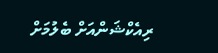ރިއެކްޝަންއަށް ބެލުމަށް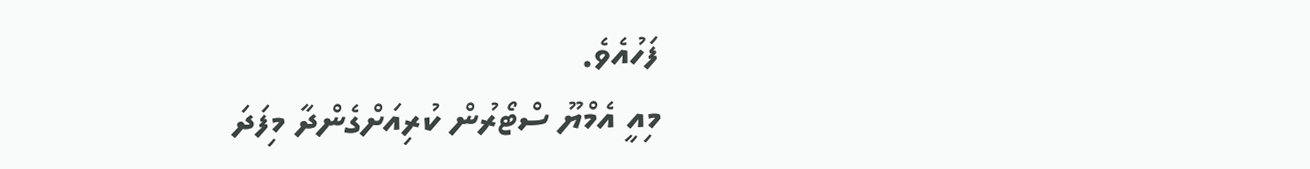ފަހުއެވެ.
މިއީ އެމްޔޫ ސްޓޯރުން ކުރިއަށްގެންދާ މިފަދަ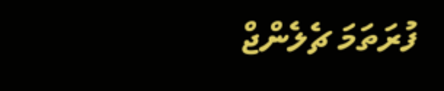ފުރަތަމަ ޗެލެންޖް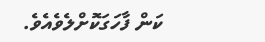ކަން ފާހަގަކޮށްލެވެއެވެ.